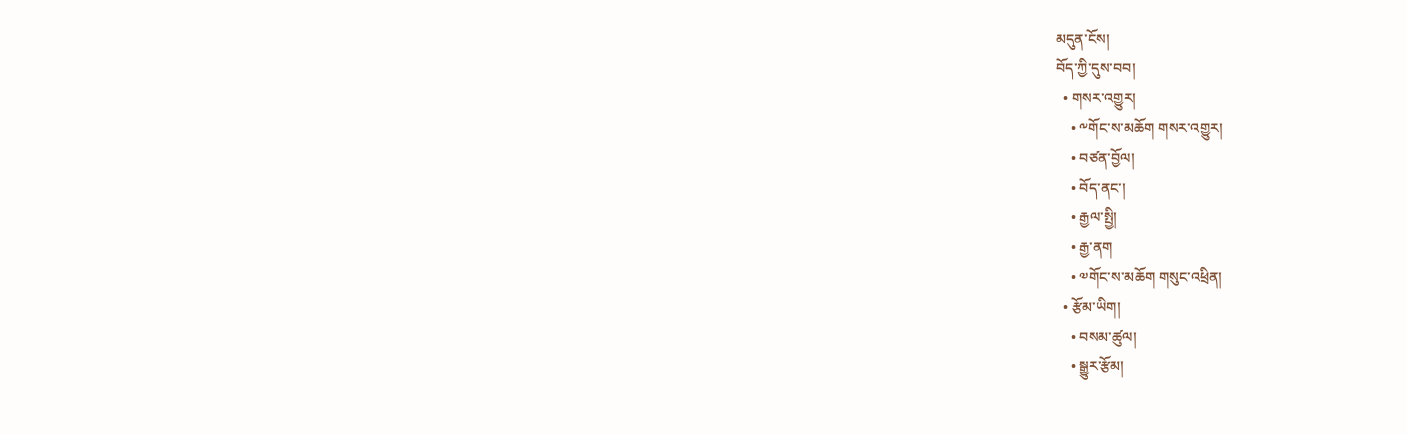མདུན་ངོས།
བོད་ཀྱི་དུས་བབ།
  • གསར་འགྱུར།
    • ༸གོང་ས་མཆོག གསར་འགྱུར།
    • བཙན་བྱོལ།
    • བོད་ནང་།
    • རྒྱལ་སྤྱི།
    • རྒྱ་ནག
    • ༧གོང་ས་མཆོག གསུང་འཕྲིན།
  • རྩོམ་ཡིག།
    • བསམ་ཚུལ།
    • སྒྱུར་རྩོམ།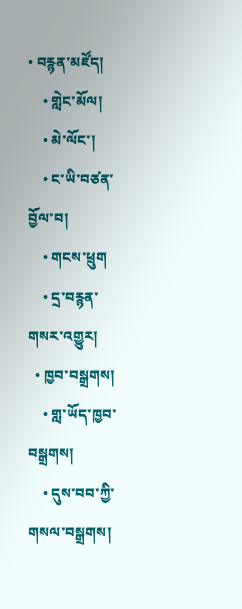• བརྙན་མཛོད།
    • གླེང་མོལ།
    • མེ་ལོང་།
    • ང་ཡི་བཙན་བྱོལ་བ།
    • གངས་ཕྲུག
    • དྲ་བརྙན་གསར་འགྱུར།
  • ཁྱབ་བསྒྲགས།
    • གླ་ཡོད་ཁྱབ་བསྒྲགས།
    • དུས་བབ་ཀྱི་གསལ་བསྒྲགས།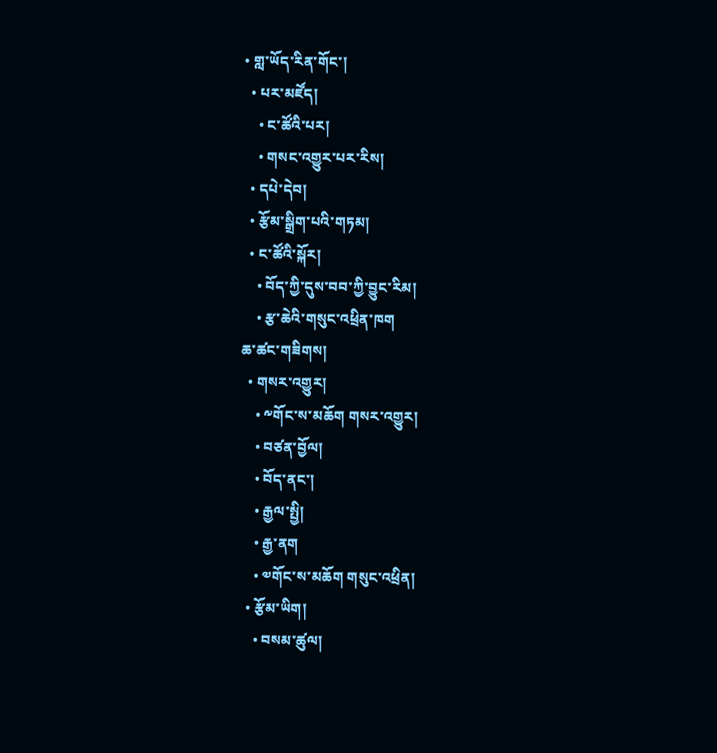• གླ་ཡོད་རིན་གོང་།
  • པར་མཛོད།
    • ང་ཚོའི་པར།
    • གསང་འགྱུར་པར་རིས།
  • དཔེ་དེབ།
  • རྩོམ་སྒྲིག་པའི་གཏམ།
  • ང་ཚོའི་སྐོར།
    • བོད་ཀྱི་དུས་བབ་ཀྱི་བྱུང་རིམ།
    • རྩ་ཆེའི་གསུང་འཕྲིན་ཁག
ཆ་ཚང་གཟིགས།
  • གསར་འགྱུར།
    • ༸གོང་ས་མཆོག གསར་འགྱུར།
    • བཙན་བྱོལ།
    • བོད་ནང་།
    • རྒྱལ་སྤྱི།
    • རྒྱ་ནག
    • ༧གོང་ས་མཆོག གསུང་འཕྲིན།
  • རྩོམ་ཡིག།
    • བསམ་ཚུལ།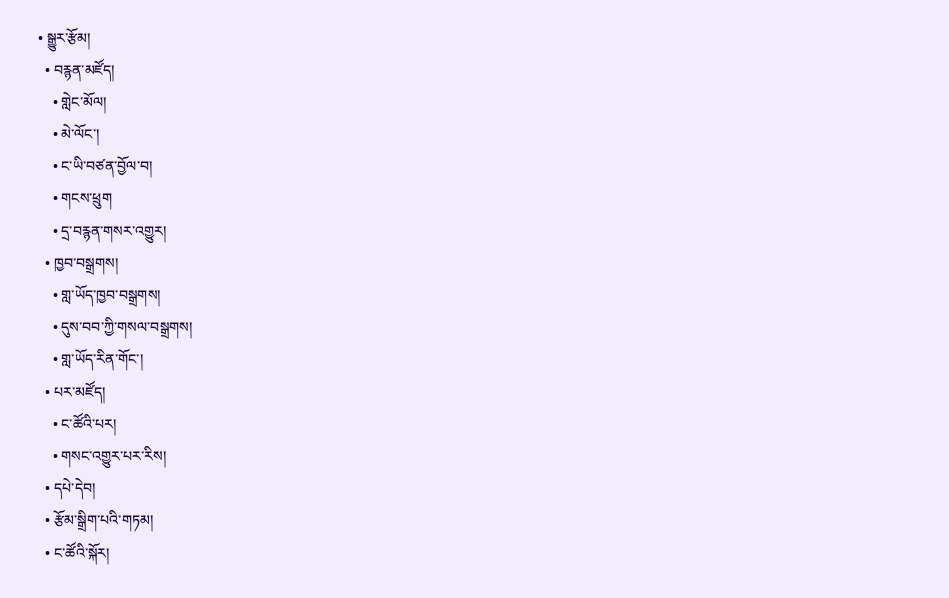• སྒྱུར་རྩོམ།
  • བརྙན་མཛོད།
    • གླེང་མོལ།
    • མེ་ལོང་།
    • ང་ཡི་བཙན་བྱོལ་བ།
    • གངས་ཕྲུག
    • དྲ་བརྙན་གསར་འགྱུར།
  • ཁྱབ་བསྒྲགས།
    • གླ་ཡོད་ཁྱབ་བསྒྲགས།
    • དུས་བབ་ཀྱི་གསལ་བསྒྲགས།
    • གླ་ཡོད་རིན་གོང་།
  • པར་མཛོད།
    • ང་ཚོའི་པར།
    • གསང་འགྱུར་པར་རིས།
  • དཔེ་དེབ།
  • རྩོམ་སྒྲིག་པའི་གཏམ།
  • ང་ཚོའི་སྐོར།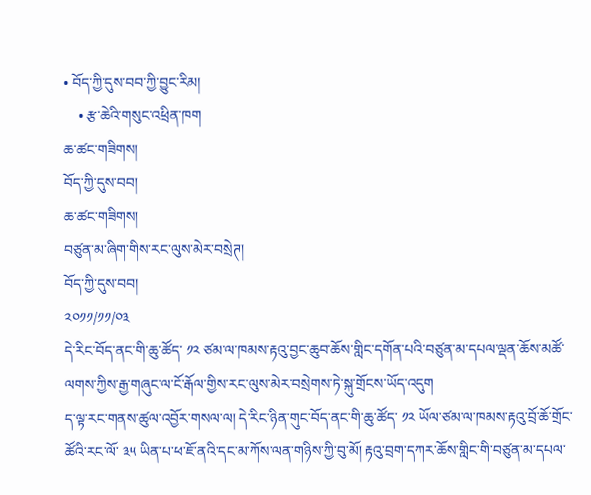• བོད་ཀྱི་དུས་བབ་ཀྱི་བྱུང་རིམ།
    • རྩ་ཆེའི་གསུང་འཕྲིན་ཁག
ཆ་ཚང་གཟིགས།
བོད་ཀྱི་དུས་བབ།
ཆ་ཚང་གཟིགས།
བཙུན་མ་ཞིག་གིས་རང་ལུས་མེར་བསྲེཊ།
བོད་ཀྱི་དུས་བབ།
༢༠༡༡/༡༡/༠༣
དེ་རིང་བོད་ནང་གི་ཆུ་ཚོད་ ༡༢ ཙམ་ལ་ཁམས་རྟའུ་བྱང་ཆུབ་ཆོས་གླིང་དགོན་པའི་བཙུན་མ་དཔལ་ལྡན་ཆོས་མཚོ་ལགས་ཀྱིས་རྒྱ་གཞུང་ལ་ངོ་རྒོལ་གྱིས་རང་ལུས་མེར་བསྲེགས་ཏེ་སྐུ་གྲོངས་ཡོད་འདུག
ད་ལྟ་རང་གནས་ཚུལ་འབྱོར་གསལ་ལ། དེ་རིང་ཉིན་གུང་བོད་ནང་གི་ཆུ་ཚོད་ ༡༢ ཡོལ་ཙམ་ལ་ཁམས་རྟའུ་བྲོ་ཆོ་གྲོང་ཚོའི་རང་ལོ་ ༣༥ ཡིན་པ་ཕ་ཇོ་ནའི་དང་མ་ཀོས་ལན་གཉིས་ཀྱི་བུ་མོ། རྟའུ་བྲག་དཀར་ཆོས་གླིང་གི་བཙུན་མ་དཔལ་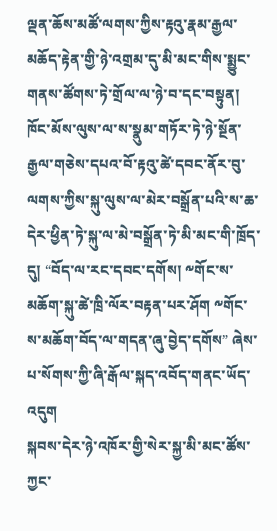ལྡན་ཆོས་མཚོ་ལགས་ཀྱིས་རྟའུ་རྣམ་རྒྱལ་མཆོད་རྟེན་གྱི་ཉེ་འགྲམ་དུ་མི་མང་གིས་སྨྱུང་གནས་ཚོགས་ཏེ་གྲོལ་ལ་ཉེ་བ་དང་བསྟུན། ཁོང་མོས་ལུས་ལ་ས་སྣུམ་གཏོར་ཏེ་ཉེ་སྔོན་རྒྱལ་གཅེས་དཔའ་བོ་རྟའུ་ཚེ་དབང་ནོར་བུ་ལགས་ཀྱིས་སྐུ་ལུས་ལ་མེར་བསྒྲོན་པའི་ས་ཆ་དེར་ཕྱིན་ཏེ་སྐུ་ལ་མེ་བསྒྲོན་ཏེ་མི་མང་གི་ཁྲོད་དུ། “བོད་ལ་རང་དབང་དགོས། ༸གོང་ས་མཆོག་སྐུ་ཚེ་ཁྲི་ལོར་བརྟན་པར་ཤོག ༸གོང་ས་མཆོག་བོད་ལ་གདན་ཞུ་བྱེད་དགོས” ཞེས་པ་སོགས་ཀྱི་ཞི་རྒོལ་སྐད་འབོད་གནང་ཡོད་འདུག
སྐབས་དེར་ཉེ་འཁོར་གྱི་སེར་སྐྱ་མི་མང་ཚོས་ཀྱང་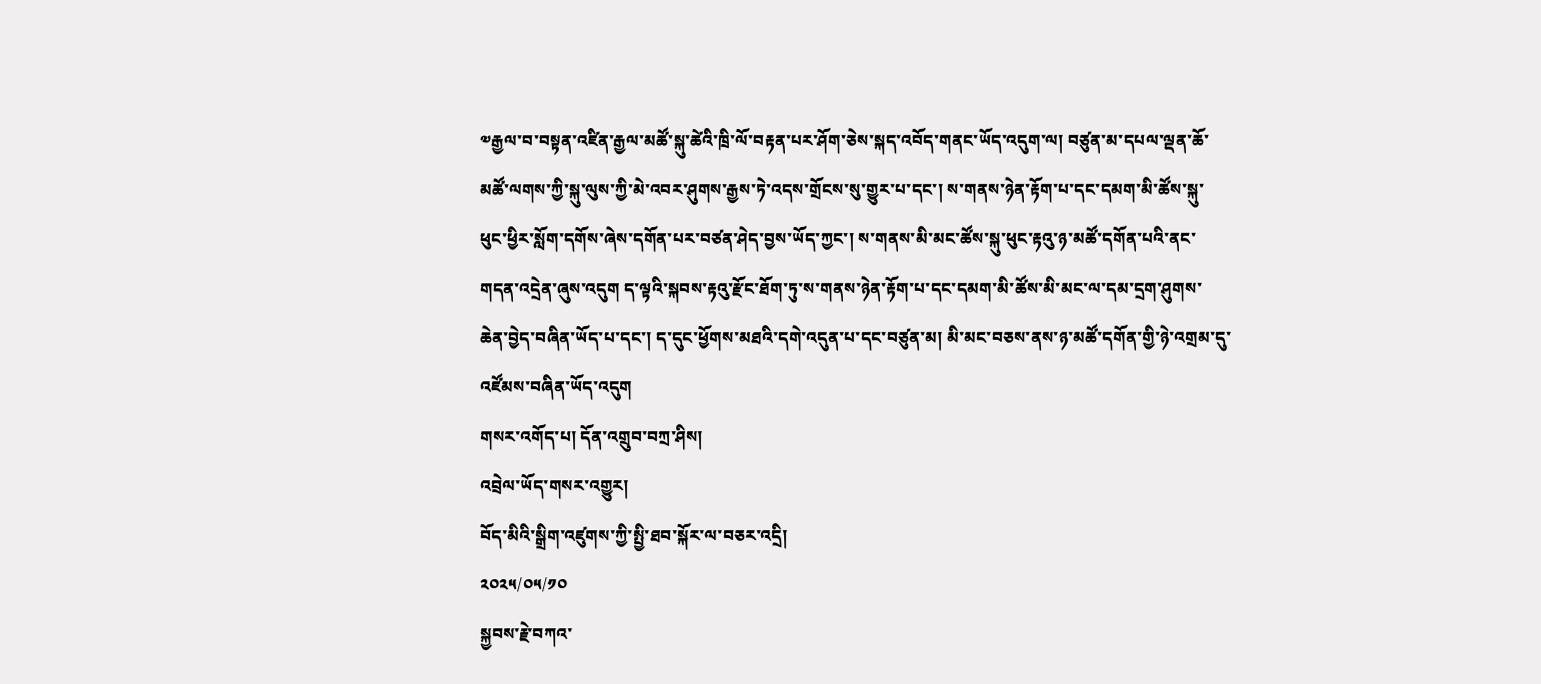༧རྒྱལ་བ་བསྟན་འཛིན་རྒྱལ་མཚོ་སྐུ་ཚེའི་ཁྲི་ལོ་བརྟན་པར་ཤོག་ཅེས་སྐད་འབོད་གནང་ཡོད་འདུག་ལ། བཙུན་མ་དཔལ་ལྡན་ཆོ་མཚོ་ལགས་ཀྱི་སྐུ་ལུས་ཀྱི་མེ་འབར་ཤུགས་རྒྱས་ཏེ་འདས་གྲོངས་སུ་གྱུར་པ་དང་། ས་གནས་ཉེན་རྟོག་པ་དང་དམག་མི་ཚོས་སྐུ་ཕུང་ཕྱིར་སློག་དགོས་ཞེས་དགོན་པར་བཙན་ཤེད་བྱས་ཡོད་ཀྱང་། ས་གནས་མི་མང་ཚོས་སྐུ་ཕུང་རྟའུ་ཉ་མཚོ་དགོན་པའི་ནང་གདན་འདྲེན་ཞུས་འདུག ད་ལྟའི་སྐབས་རྟའུ་རྫོང་ཐོག་ཏུ་ས་གནས་ཉེན་རྟོག་པ་དང་དམག་མི་ཚོས་མི་མང་ལ་དམ་དྲག་ཤུགས་ཆེན་བྱེད་བཞིན་ཡོད་པ་དང་། ད་དུང་ཕྱོགས་མཐའི་དགེ་འདུན་པ་དང་བཙུན་མ། མི་མང་བཅས་ནས་ཉ་མཚོ་དགོན་གྱི་ཉེ་འགྲམ་དུ་འཛོམས་བཞིན་ཡོད་འདུག
གསར་འགོད་པ། དོན་འགྲུབ་བཀྲ་ཤིས།
འབྲེལ་ཡོད་གསར་འགྱུར།
བོད་མིའི་སྒྲིག་འཛུགས་ཀྱི་སྤྱི་ཐབ་སྐོར་ལ་བཅར་འདྲི།
༢༠༢༥/༠༥/༡༠
སྐྱབས་རྗེ་བཀའ་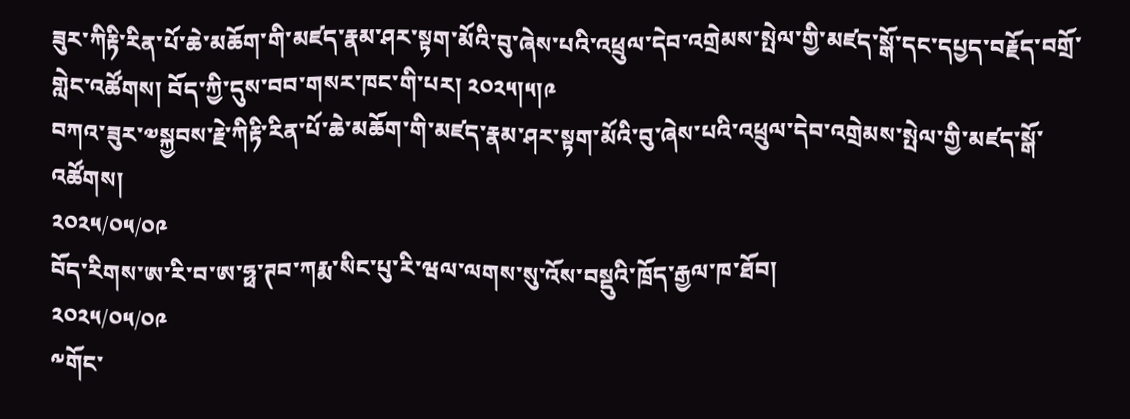ཟུར་ཀིརྟི་རིན་པོ་ཆེ་མཆོག་གི་མཛད་རྣམ་ཤར་སྟག་མོའི་བུ་ཞེས་པའི་འཕྲུལ་དེབ་འགྲེམས་སྤེལ་གྱི་མཛད་སྒོ་དང་དཔྱད་བརྗོད་བགྲོ་གླེང་འཚོགས། བོད་ཀྱི་དུས་བབ་གསར་ཁང་གི་པར། ༢༠༢༥།༥།༩
བཀའ་ཟུར་༧སྐྱབས་རྗེ་ཀིརྟི་རིན་པོ་ཆེ་མཆོག་གི་མཛད་རྣམ་ཤར་སྟག་མོའི་བུ་ཞེས་པའི་འཕྲུལ་དེབ་འགྲེམས་སྤེལ་གྱི་མཛད་སྒོ་འཚོགས།
༢༠༢༥/༠༥/༠༩
བོད་རིགས་ཨ་རི་བ་ཨ་ཧྥ་ཊབ་ཀརྨ་སིང་པུ་རི་ཝལ་ལགས་སུ་འོས་བསྡུའི་ཁྲོད་རྒྱལ་ཁ་ཐོབ།
༢༠༢༥/༠༥/༠༩
༸གོང་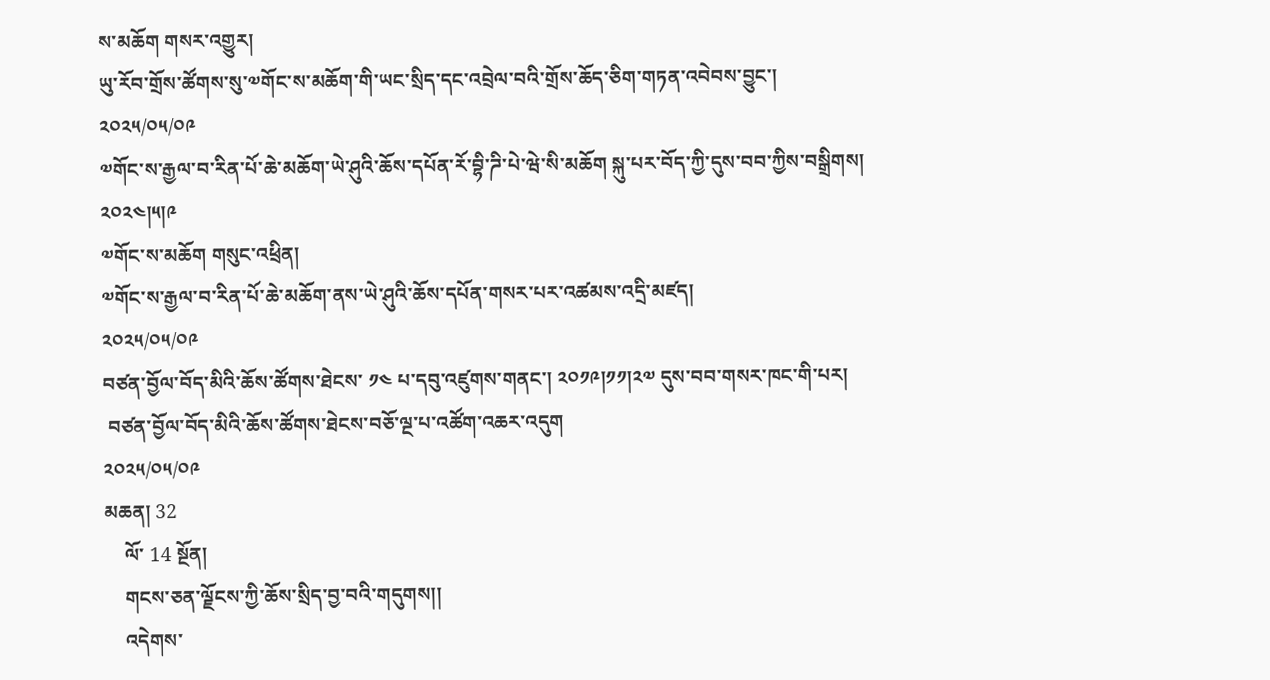ས་མཆོག གསར་འགྱུར།
ཡུ་རོབ་གྲོས་ཚོགས་སུ་༧གོང་ས་མཆོག་གི་ཡང་སྲིད་དང་འབྲེལ་བའི་གྲོས་ཆོད་ཅིག་གཏན་འབེབས་བྱུང་།
༢༠༢༥/༠༥/༠༩
༧གོང་ས་རྒྱལ་བ་རིན་པོ་ཆེ་མཆོག་ཡེ་ཤུའི་ཆོས་དཔོན་རོ་བྷི་ཌི་པེ་ཝེ་སི་མཆོག སྐུ་པར་བོད་ཀྱི་དུས་བབ་ཀྱིས་བསྒྲིགས། ༢༠༢༤།༥།༩
༧གོང་ས་མཆོག གསུང་འཕྲིན།
༧གོང་ས་རྒྱལ་བ་རིན་པོ་ཆེ་མཆོག་ནས་ཡེ་ཤུའི་ཆོས་དཔོན་གསར་པར་འཚམས་འདྲི་མཛད།
༢༠༢༥/༠༥/༠༩
བཙན་བྱོལ་བོད་མིའི་ཆོས་ཚོགས་ཐེངས་ ༡༤ པ་དབུ་འཛུགས་གནང་། ༢༠༡༩།༡༡།༢༧ དུས་བབ་གསར་ཁང་གི་པར།
 བཙན་བྱོལ་བོད་མིའི་ཆོས་ཚོགས་ཐེངས་བཅོ་ལྔ་པ་འཚོག་འཆར་འདུག
༢༠༢༥/༠༥/༠༩
མཆན། 32
    ལོ་ 14 སྔོན།
    གངས་ཅན་ལྗོངས་ཀྱི་ཆོས་སྲིད་བྱ་བའི་གདུགས།།
    འདེགས་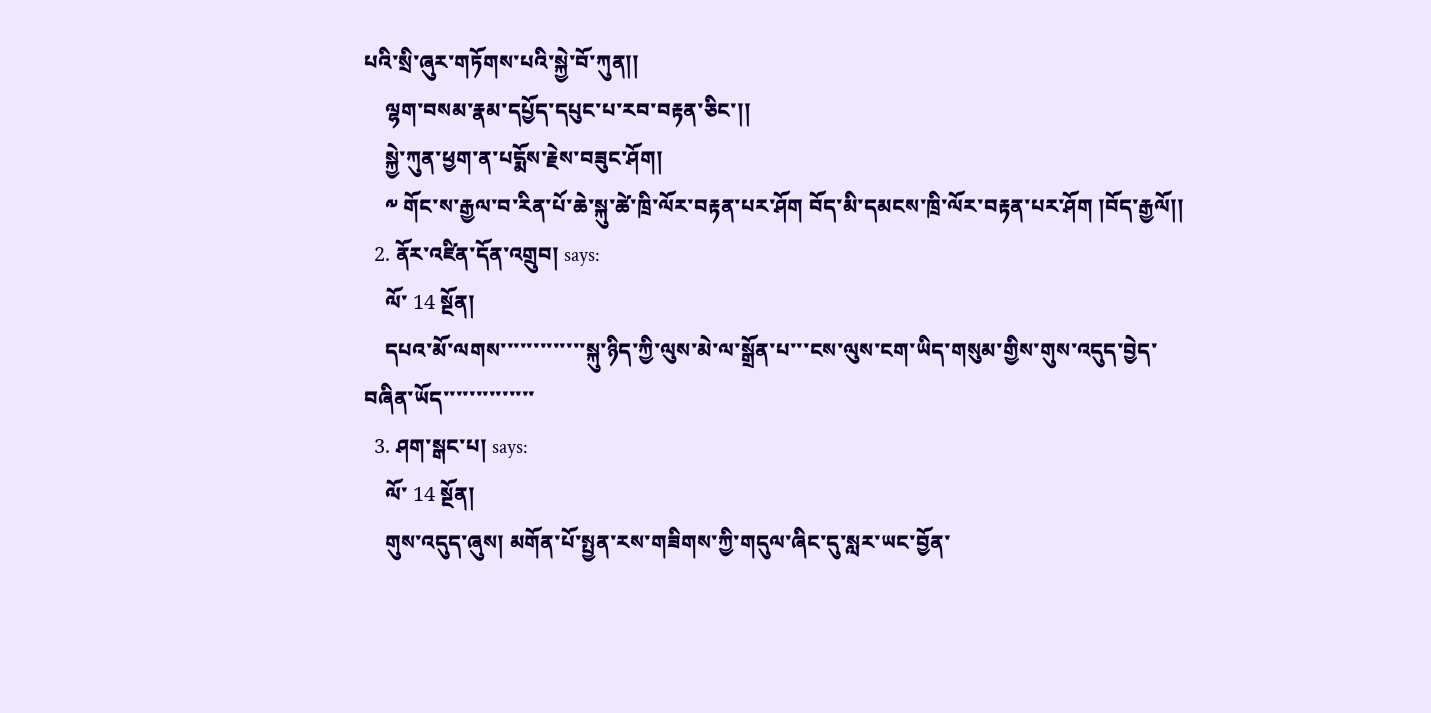པའི་སྲི་ཞུར་གཏོགས་པའི་སྐྱེ་བོ་ཀུན།།
    ལྷག་བསམ་རྣམ་དཔྱོད་དཔུང་པ་རབ་བརྟན་ཅིང་།།
    སྐྱེ་ཀུན་ཕྱག་ན་པདྨོས་རྗེས་བཟུང་ཤོག།
    ༸ གོང་ས་རྒྱལ་བ་རིན་པོ་ཆེ་སྐུ་ཚེ་ཁྲི་ལོར་བརྟན་པར་ཤོག བོད་མི་དམངས་ཁྲི་ལོར་བརྟན་པར་ཤོག །བོད་རྒྱལོ།།
  2. ནོར་འཛིན་དོན་འགྲུབ། says:
    ལོ་ 14 སྔོན།
    དཔའ་མོ་ལགས་་་་་་་་་་་་་སྐུ་ཉིད་ཀྱི་ལུས་མེ་ལ་སྒྲོན་པ་་་ངས་ལུས་ངག་ཡིད་གསུམ་གྱིས་གུས་འདུད་བྱེད་བཞིན་ཡོད་་་་་་་་་་་་་་
  3. ཤག་སྒང་པ། says:
    ལོ་ 14 སྔོན།
    གུས་འདུད་ཞུས། མགོན་པོ་སྤྱན་རས་གཟིགས་ཀྱི་གདུལ་ཞིང་དུ་སླར་ཡང་བྱོན་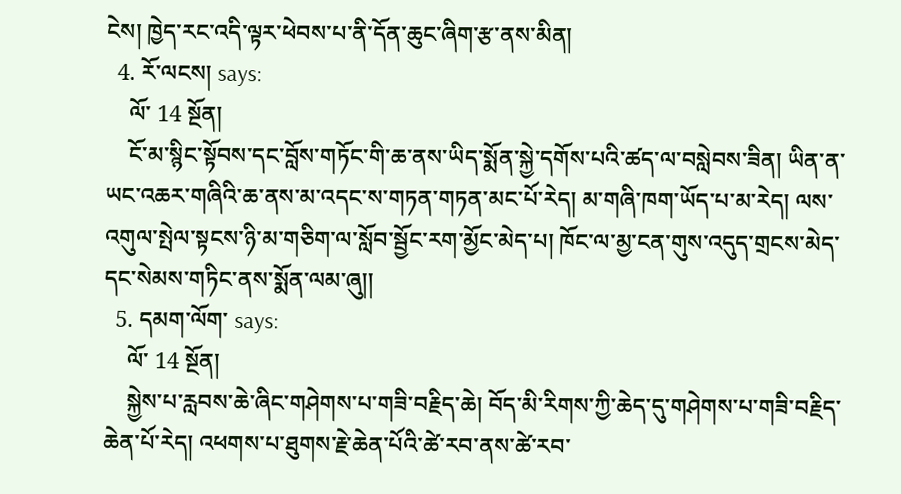ངེས། ཁྱེད་རང་འདི་ལྟར་ཕེབས་པ་ནི་དོན་ཆུང་ཞིག་རྩ་ནས་མིན།
  4. རོ་ལངས། says:
    ལོ་ 14 སྔོན།
    ངོ་མ་སྙིང་སྟོབས་དང་བློས་གཏོང་གི་ཆ་ནས་ཡིད་སྨོན་སྐྱེ་དགོས་པའི་ཚད་ལ་བསླེབས་ཟིན། ཡིན་ན་ཡང་འཆར་གཞིའི་ཆ་ནས་མ་འདང་ས་གཏན་གཏན་མང་པོ་རེད། མ་གཞི་ཁག་ཡོད་པ་མ་རེད། ལས་འགུལ་སྤེལ་སྟངས་ཉི་མ་གཅིག་ལ་སློབ་སྦྱོང་རག་མྱོང་མེད་པ། ཁོང་ལ་མྱ་ངན་གུས་འདུད་གྲངས་མེད་དང་སེམས་གཏིང་ནས་སྨོན་ལམ་ཞུ།།
  5. དམག་ལོག་ says:
    ལོ་ 14 སྔོན།
    སྐྱེས་པ་རླབས་ཆེ་ཞིང་གཤེགས་པ་གཟི་བརྗིད་ཆེ། བོད་མི་རིགས་ཀྱི་ཆེད་དུ་གཤེགས་པ་གཟི་བརྗིད་ཆེན་པོ་རེད། འཕགས་པ་ཐུགས་རྗེ་ཆེན་པོའི་ཚེ་རབ་ནས་ཚེ་རབ་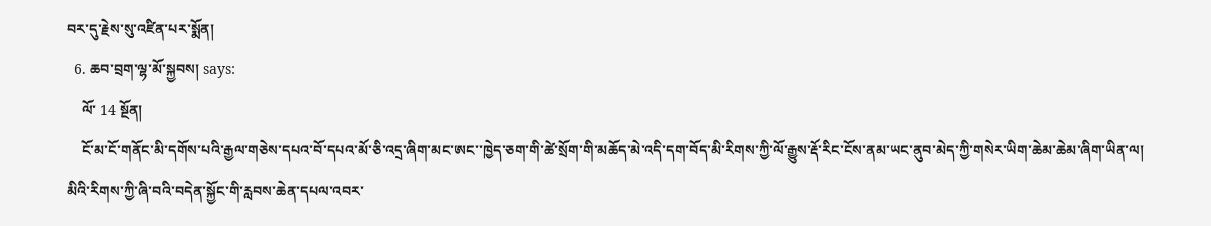བར་དུ་རྗེས་སུ་འཛིན་པར་སྨོན།
  6. ཆབ་བྲག་ལྷ་མོ་སྐྱབས། says:
    ལོ་ 14 སྔོན།
    ངོ་མ་ངོ་གནོང་མི་དགོས་པའི་རྒྱལ་གཅེས་དཔའ་བོ་དཔའ་མོ་ཅི་འདྲ་ཞིག་མང་ཨང་་ཁྱེད་ཅག་གི་ཚེ་སྲོག་གི་མཆོད་མེ་འདི་དག་བོད་མི་རིགས་ཀྱི་ལོ་རྒྱུས་རྡོ་རིང་ངོས་ནམ་ཡང་ནུབ་མེད་ཀྱི་གསེར་ཡིག་ཆེམ་ཆེམ་ཞིག་ཡིན་ལ། མིའི་རིགས་ཀྱི་ཞི་བའི་བདེན་སྐྱོང་གི་རླབས་ཆེན་དཔལ་འབར་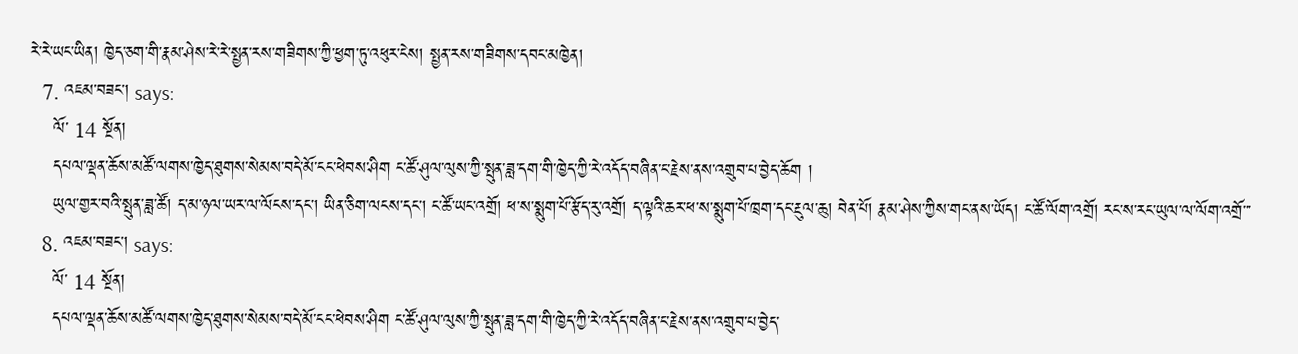རེ་རེ་ཡང་ཡིན། ཁྱེད་ཅག་གི་རྣམ་ཤེས་རེ་རེ་སྤྱན་རས་གཟིགས་ཀྱི་ཕྱག་ཏུ་འཕུར་ངེས། སྤྱན་རས་གཟིགས་དབང་མཁྱེན།
  7. འཇམ་བཟང་། says:
    ལོ་ 14 སྔོན།
    དཔལ་ལྡན་ཆོས་མཚོ་ལགས་ཁྱེད་ཐུགས་སེམས་བདེ་མོ་ངང་ཕེབས་ཤིག ང་ཚོ་ཤུལ་ལུས་ཀྱི་སྤུན་ཟླ་དག་གི་ཁྱེད་ཀྱི་རེ་འདོད་བཞིན་ང་རྗེས་ནས་འགྲུབ་པ་བྱེད་ཆོག །
    ཡུལ་གྱར་བའི་སྤུན་ཟླ་ཚོ། ད་མ་ཉལ་ཡར་ལ་ལོངས་དང་། ཡིན་ཅིག་ལངས་དང་། ང་ཚོ་ཡང་འགྲོ། ཕ་ས་སྨུག་པོ་རྩོད་རུ་འགྲོ། ད་ལྟའི་ཆར་ཕ་ས་སྨུག་པོ་ཁྲག་དང་རྔུལ་ཆུ། བེན་པོ། རྣམ་ཤེས་ཀྱིས་གང་ནས་ཡོད། ང་ཚོ་ལོག་འགྲོ། རང་ས་རང་ཡུལ་ལ་ལོག་འགྲོ་་་
  8. འཇམ་བཟང་། says:
    ལོ་ 14 སྔོན།
    དཔལ་ལྡན་ཆོས་མཚོ་ལགས་ཁྱེད་ཐུགས་སེམས་བདེ་མོ་ངང་ཕེབས་ཤིག ང་ཚོ་ཤུལ་ལུས་ཀྱི་སྤུན་ཟླ་དག་གི་ཁྱེད་ཀྱི་རེ་འདོད་བཞིན་ང་རྗེས་ནས་འགྲུབ་པ་བྱེད་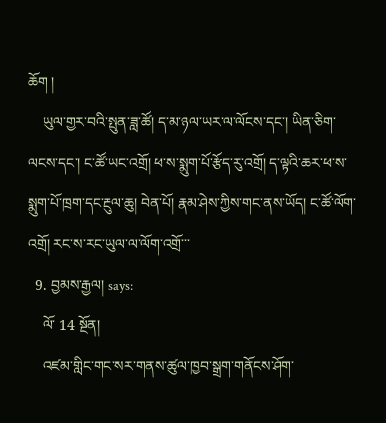ཆོག །
    ཡུལ་གྱར་བའི་སྤུན་ཟླ་ཚོ། ད་མ་ཉལ་ཡར་ལ་ལོངས་དང་། ཡིན་ཅིག་ལངས་དང་། ང་ཚོ་ཡང་འགྲོ། ཕ་ས་སྨུག་པོ་རྩོད་རུ་འགྲོ། ད་ལྟའི་ཆར་ཕ་ས་སྨུག་པོ་ཁྲག་དང་རྔུལ་ཆུ། བེན་པོ། རྣམ་ཤེས་ཀྱིས་གང་ནས་ཡོད། ང་ཚོ་ལོག་འགྲོ། རང་ས་རང་ཡུལ་ལ་ལོག་འགྲོ་་་
  9. བྱམས་རྒྱལ། says:
    ལོ་ 14 སྔོན།
    འཛམ་གླིང་གང་སར་གནས་ཚུལ་ཁྱབ་སྒྲག་གནོངས་ཤོག་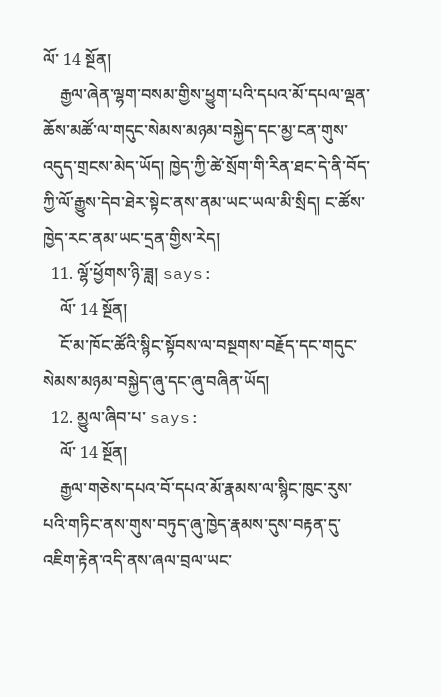ལོ་ 14 སྔོན།
    རྒྱལ་ཞེན་ལྷག་བསམ་གྱིས་ཕྱུག་པའི་དཔའ་མོ་དཔལ་ལྡན་ཆོས་མཚོ་ལ་གདུང་སེམས་མཉམ་བསྐྱེད་དང་མྱ་ངན་གུས་འདུད་གྲངས་མེད་ཡོད། ཁྱེད་ཀྱི་ཚེ་སྲོག་གི་རིན་ཐང་དེ་ནི་བོད་ཀྱི་ལོ་རྒྱུས་དེབ་ཐེར་སྟེང་ནས་ནམ་ཡང་ཡལ་མི་སྲིད། ང་ཚོས་ཁྱེད་རང་ནམ་ཡང་དྲན་གྱིས་རེད།
  11. ལྷོ་ཕྱོགས་ཉི་ཟླ། says:
    ལོ་ 14 སྔོན།
    ངོ་མ་ཁོང་ཚོའི་སྙིང་སྟོབས་ལ་བསྔགས་བརྗོད་དང་གདུང་སེམས་མཉམ་བསྐྱེད་ཞུ་དང་ཞུ་བཞིན་ཡོད།
  12. མྱུལ་ཞིབ་པ་ says:
    ལོ་ 14 སྔོན།
    རྒྱལ་གཅེས་དཔའ་བོ་དཔའ་མོ་རྣམས་ལ་སྙིང་ཁུང་རུས་པའི་གཏིང་ནས་གུས་བཏུད་ཞུ་ཁྱེད་རྣམས་དུས་བརྟན་དུ་འཇིག་རྟེན་འདི་ནས་ཞལ་བྲལ་ཡང་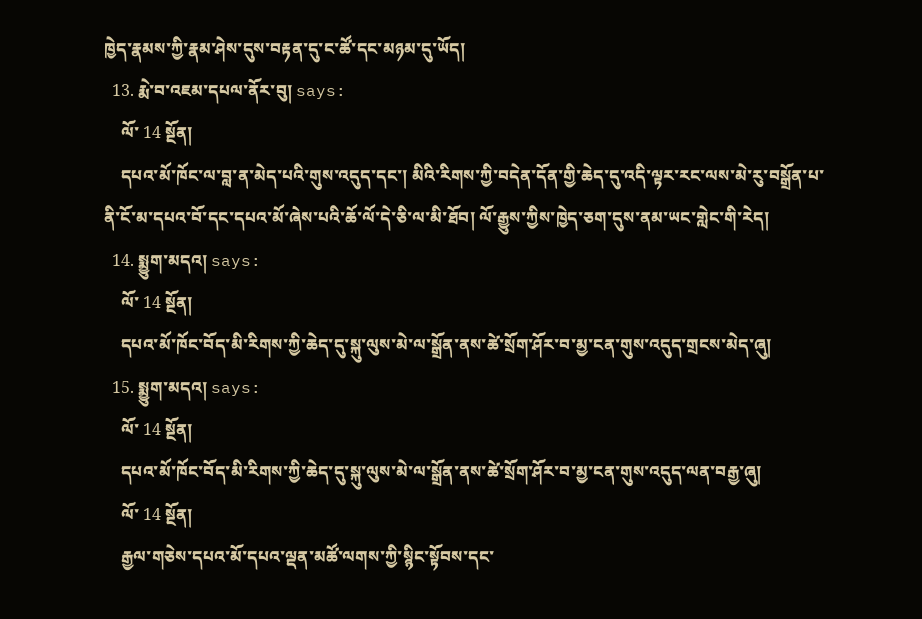ཁྱེད་རྣམས་ཀྱི་རྣམ་ཤེས་དུས་བརྟན་དུ་ང་ཚོ་དང་མཉམ་དུ་ཡོད།
  13. རྨེ་བ་འཇམ་དཔལ་ནོར་བུ། says:
    ལོ་ 14 སྔོན།
    དཔའ་མོ་ཁོང་ལ་བླ་ན་མེད་པའི་གུས་འདུད་དང་། མིའི་རིགས་ཀྱི་བདེན་དོན་གྱི་ཆེད་དུ་འདི་ལྟར་རང་ལས་མེ་རུ་བསྒྲོན་པ་ནི་ངོ་མ་དཔའ་བོ་དང་དཔའ་མོ་ཞེས་པའི་ཆོ་ལོ་དེ་ཅི་ལ་མི་ཐོབ། ལོ་རྒྱུས་ཀྱིས་ཁྱེད་ཅག་དུས་ནམ་ཡང་གླེང་གི་རེད།
  14. སྨྱུག་མདའ། says:
    ལོ་ 14 སྔོན།
    དཔའ་མོ་ཁོང་བོད་མི་རིགས་ཀྱི་ཆེད་དུ་སྐུ་ལུས་མེ་ལ་སྒྲོན་ནས་ཚེ་སྲོག་ཤོར་བ་མྱ་ངན་གུས་འདུད་གྲངས་མེད་ཞུ།
  15. སྨྱུག་མདའ། says:
    ལོ་ 14 སྔོན།
    དཔའ་མོ་ཁོང་བོད་མི་རིགས་ཀྱི་ཆེད་དུ་སྐུ་ལུས་མེ་ལ་སྒྲོན་ནས་ཚེ་སྲོག་ཤོར་བ་མྱ་ངན་གུས་འདུད་ལན་བརྒྱ་ཞུ།
    ལོ་ 14 སྔོན།
    རྒྱལ་གཅེས་དཔའ་མོ་དཔའ་ལྡན་མཚོ་ལགས་ཀྱི་སྙིང་སྟོབས་དང་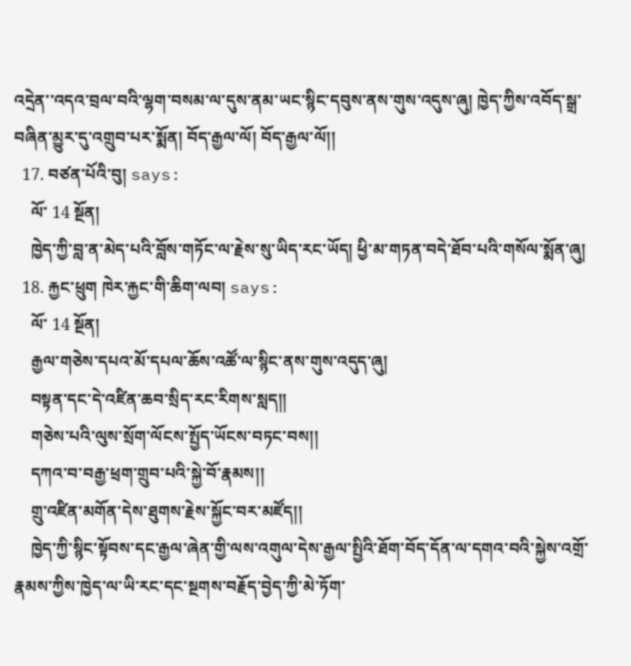འདྲེན་་འདའ་བྲལ་བའི་ལྷག་བསམ་ལ་དུས་ནམ་ཡང་སྙིང་དབུས་ནས་གུས་འདུས་ཞུ། ཁྱེད་ཀྱིས་འབོད་སྒྲ་བཞིན་མྱུར་དུ་འགྲུབ་པར་སྨོན། བོད་རྒྱལ་ལོ། བོད་རྒྱལ་ལོ།།
  17. བཙན་པོའི་བུ། says:
    ལོ་ 14 སྔོན།
    ཁྱེད་ཀྱི་བླ་ན་མེད་པའི་བློས་གཏོང་ལ་རྗེས་སུ་ཡིད་རང་ཡོད། ཕྱི་མ་གཏན་བདེ་ཐོབ་པའི་གསོལ་སྨོན་ཞུ།
  18. རྐྱང་ཕྲུག ཁེར་རྐྱང་གི་ཆིག་ལབ། says:
    ལོ་ 14 སྔོན།
    རྒྱལ་གཅེས་དཔའ་མོ་དཔལ་ཆོས་འཚོ་ལ་སྙིང་ནས་གུས་འདུད་ཞུ།
    བསྟན་དང་དེ་འཛིན་ཆབ་སྲིད་རང་རིགས་སླད།།
    གཅེས་པའི་ལུས་སྲོག་ལོངས་སྤྱོད་ཡོངས་བཏང་བས།།
    དཀའ་བ་བརྒྱ་ཕྲག་གྲུབ་པའི་སྐྱེ་བོ་རྣམས།།
    གྲུ་འཛིན་མགོན་དེས་ཐུགས་རྗེས་སྐྱོང་བར་མཛོད།།
    ཁྱེད་ཀྱི་སྙིང་སྟོབས་དང་རྒྱལ་ཞེན་གྱི་ལས་འགུལ་དེས་རྒྱལ་སྤྱིའི་ཐོག་བོད་དོན་ལ་དགའ་བའི་སྐྱེས་འགྲོ་རྣམས་ཀྱིས་ཁྱེད་ལ་ཡི་རང་དང་སྔགས་བརྗོད་བྱེད་ཀྱི་མེ་ཏོག་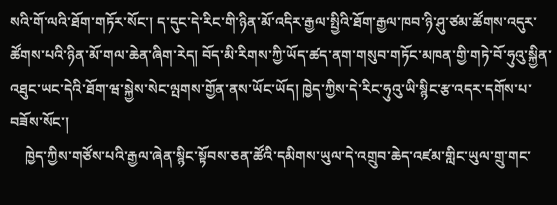སའི་གོ་ལའི་ཐོག་གཏོར་སོང་། ད་དུང་དེ་རིང་གི་ཉིན་མོ་འདིར་རྒྱལ་སྤྱིའི་ཐོག་རྒྱལ་ཁབ་ཉི་ཤུ་ཙམ་ཚོགས་འདུར་ཚོགས་པའི་ཉིན་མོ་གལ་ཆེན་ཞིག་རེད། བོད་མི་རིགས་ཀྱི་ཡོད་ཚད་ནག་གསུབ་གཏོང་མཁན་གྱི་གཏེ་བོ་ཧུའུ་སྐྱིན་འཐུང་ཡང་དེའི་ཐོག་ཝ་སྐྱེས་སེང་ལྤགས་གྱོན་ནས་ཡོང་ཡོད། ཁྱེད་ཀྱིས་དེ་རིང་ཧུའུ་ཡི་སྙིང་རྩ་འདར་དགོས་པ་བཟོས་སོང་།
    ཁྱེད་ཀྱིས་གཙོས་པའི་རྒྱལ་ཞེན་སྙིང་སྟོབས་ཅན་ཚོའི་དམིགས་ཡུལ་དེ་འགྲུབ་ཆེད་འཛམ་གླིང་ཡུལ་གྲུ་གང་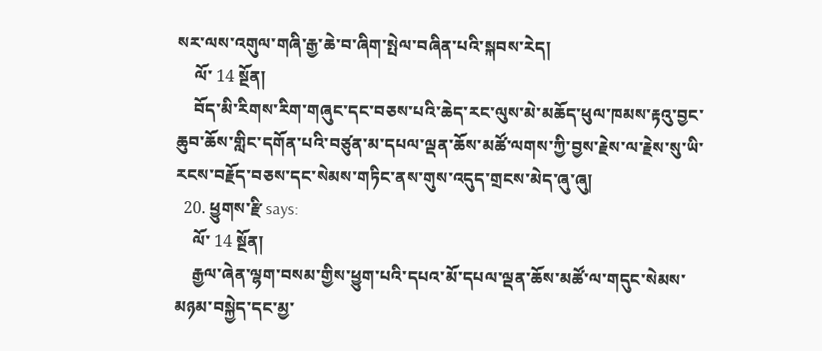སར་ལས་འགུལ་གཞི་རྒྱ་ཆེ་བ་ཞིག་སྤེལ་བཞིན་པའི་སྐབས་རེད།
    ལོ་ 14 སྔོན།
    བོད་མི་རིགས་རིག་གཞུང་དང་བཅས་པའི་ཆེད་རང་ལུས་མེ་མཆོད་ཕུལ་ཁམས་རྟའུ་བྱང་ཆུབ་ཆོས་གླིང་དགོན་པའི་བཙུན་མ་དཔལ་ལྡན་ཆོས་མཚོ་ལགས་ཀྱི་བྱས་རྗེས་ལ་རྗེས་སུ་ཡི་རངས་བརྗོད་བཅས་དང་སེམས་གཏིང་ནས་གུས་འདུད་གྲངས་མེད་ཞུ་ཞུ།
  20. ཕྱུགས་རྫི says:
    ལོ་ 14 སྔོན།
    རྒྱལ་ཞེན་ལྷག་བསམ་གྱིས་ཕྱུག་པའི་དཔའ་མོ་དཔལ་ལྡན་ཆོས་མཚོ་ལ་གདུང་སེམས་མཉམ་བསྐྱེད་དང་མྱ་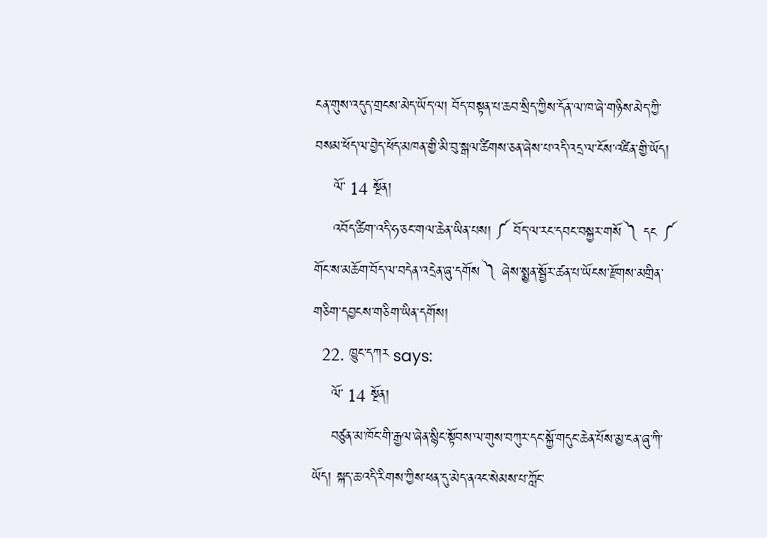ངན་གུས་འདུད་གྲངས་མེད་ཡོད་ལ། བོད་བསྟན་པ་ཆབ་སྲིད་ཀྱིས་དོན་ལ་ཁ་ཞེ་གཉིས་མེད་ཀྱི་བསམ་ཕོད་ལ་བྱེད་ཕོད་མཁན་གྱི་མི་བུ་སྒལ་ཚིགས་ཅན་ཞེས་པ་འདི་འདྲ་ལ་ངོས་འཛིན་གྱི་ཡོད།
    ལོ་ 14 སྔོན།
    འབོད་ཚིག་འདི་ཧ་ཅང་གལ་ཆེན་ཡིན་པས། ༼ བོད་ལ་རང་དབང་བསྐྱར་གསོ ༽ དང ༼ གོང་ས་མཆོག་བོད་ལ་བདེན་འདྲེན་ཞུ་དགོས ༽ ཞེས་སྨྱན་སྦྱོར་ཚན་པ་ཡོངས་རྫོགས་མགྲིན་གཅིག་དབྱངས་གཅིག་ཡིན་དགོས།
  22. ཁྱུང་དཀར says:
    ལོ་ 14 སྔོན།
    བཙུན་མ་ཁོང་གི་རྒྱལ་ཞེན་སྙིང་སྟོབས་ལ་གུས་བཀུར་དང་སྐྱོ་གདུང་ཆེན་པོས་མྱ་ངན་ཞུ་ཀི་ཡོད། སྐད་ཆ་འདི་རིགས་ཀྱིས་ཕན་དུ་མེད་ནའང་སེམས་པ་ཀློང་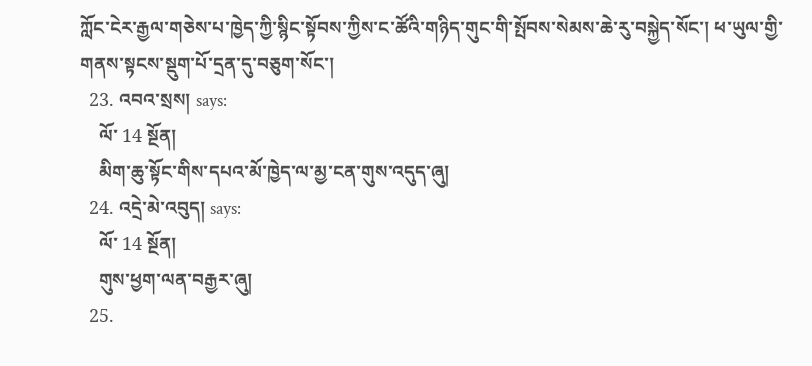ཀློང་ངེར་རྒྱལ་གཅེས་པ་ཁྱེད་ཀྱི་སྙིང་སྟོབས་ཀྱིས་ང་ཚོའི་གཉིད་གུང་གི་སྤོབས་སེམས་ཆེ་རུ་བསྐྱེད་སོང་། ཕ་ཡུལ་གྱི་གནས་སྟངས་སྡུག་པོ་དྲན་དུ་བཅུག་སོང་།
  23. འབའ་སྲས། says:
    ལོ་ 14 སྔོན།
    མིག་ཆུ་སྟོང་གིས་དཔའ་མོ་ཁྱེད་ལ་མྱ་ངན་གུས་འདུད་ཞུ།
  24. འདྲེ་མེ་འབུད། says:
    ལོ་ 14 སྔོན།
    གུས་ཕྱག་ལན་བརྒྱར་ཞུ།
  25.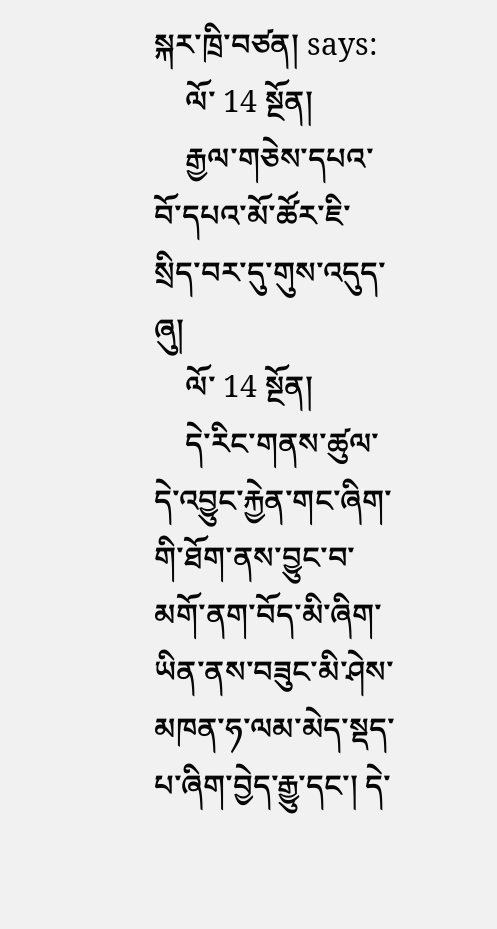སྐར་ཁྲི་བཙན། says:
    ལོ་ 14 སྔོན།
    རྒྱལ་གཅེས་དཔའ་བོ་དཔའ་མོ་ཚོར་ཇི་སྲིད་བར་དུ་གུས་འདུད་ཞུ།
    ལོ་ 14 སྔོན།
    དེ་རིང་གནས་ཚུལ་དེ་འབྱུང་རྐྱེན་གང་ཞིག་གི་ཐོག་ནས་བྱུང་བ་མགོ་ནག་བོད་མི་ཞིག་ཡིན་ནས་བཟུང་མི་ཤེས་མཁན་ཧ་ལམ་མེད་སྡད་པ་ཞིག་བྱེད་རྒྱུ་དང་། དེ་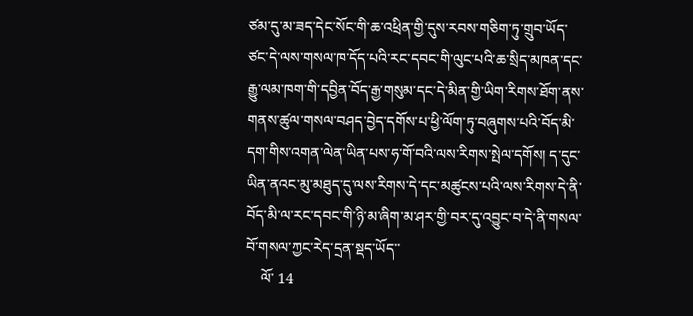ཙམ་དུ་མ་ཟད་དེང་སོང་གི་ཆ་འཕྲིན་གྱི་དུས་རབས་གཅིག་ཏུ་གྲུབ་ཡོད་ཙང་དེ་ལས་གསལ་ཁ་དོད་པའི་རང་དབང་གི་ལུང་པའི་ཆ་སྲིད་མཁན་དང་རྒྱུ་ལམ་ཁག་གི་དབྱིན་བོད་རྒྱ་གསུམ་དང་དེ་མིན་གྱི་ཡིག་རིགས་ཐོག་ནས་གནས་ཚུལ་གསལ་བཤད་བྱེད་དགོས་པ་ཕྱི་ལོག་ཏུ་བཞུགས་པའི་བོད་མི་དག་གིས་འགན་ལེན་ཡིན་པས་ཧ་གོ་བའི་ལས་རིགས་སྤེལ་དགོས། ད་དུང་ཡིན་ནའང་མུ་མཐུད་དུ་ལས་རིགས་དེ་དང་མཚུངས་པའི་ལས་རིགས་དེ་ནི་བོད་མི་ལ་རང་དབང་གི་ཉི་མ་ཞིག་མ་ཤར་གྱི་བར་དུ་འབྱུང་བ་དེ་ནི་གསལ་བོ་གསལ་ཀྱང་རེད་དྲན་སྡད་ཡོད་་
    ལོ་ 14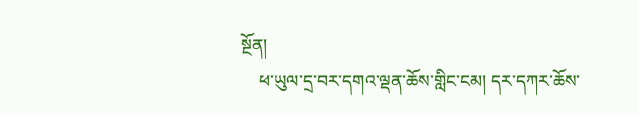སྔོན།
    ཕ་ཡུལ་དྲ་བར་དགའ་ལྡན་ཆོས་གླིང་ངམ། དར་དཀར་ཆོས་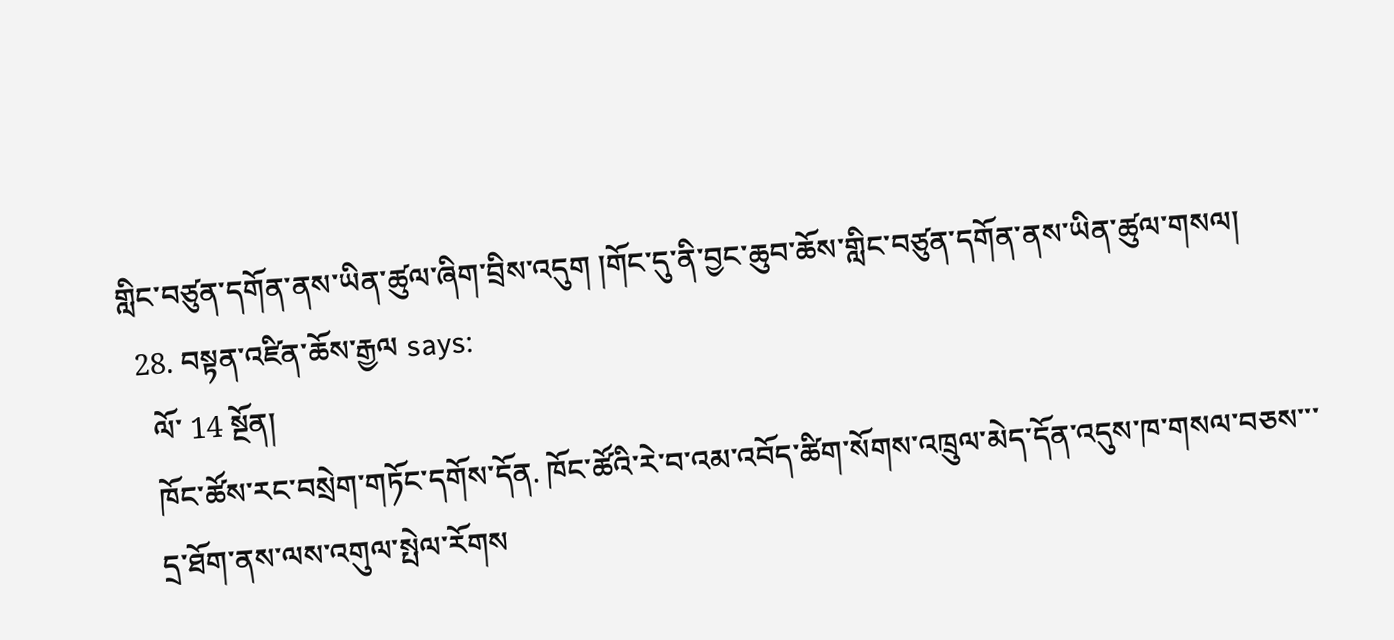གླིང་བཙུན་དགོན་ནས་ཡིན་ཚུལ་ཞིག་བྲིས་འདུག །གོང་དུ་ནི་བྱང་ཆུབ་ཆོས་གླིང་བཙུན་དགོན་ནས་ཡིན་ཚུལ་གསལ།
  28. བསྟན་འཛིན་ཆོས་རྒྱལ says:
    ལོ་ 14 སྔོན།
    ཁོང་ཚོས་རང་བསྲེག་གཏོང་དགོས་དོན. ཁོང་ཚོའི་རེ་བ་འམ་འབོད་ཚིག་སོགས་འཁྲུལ་མེད་དོན་འདུས་ཁ་གསལ་བཅས་་་
    དྲ་ཐོག་ནས་ལས་འགུལ་སྤེལ་རོགས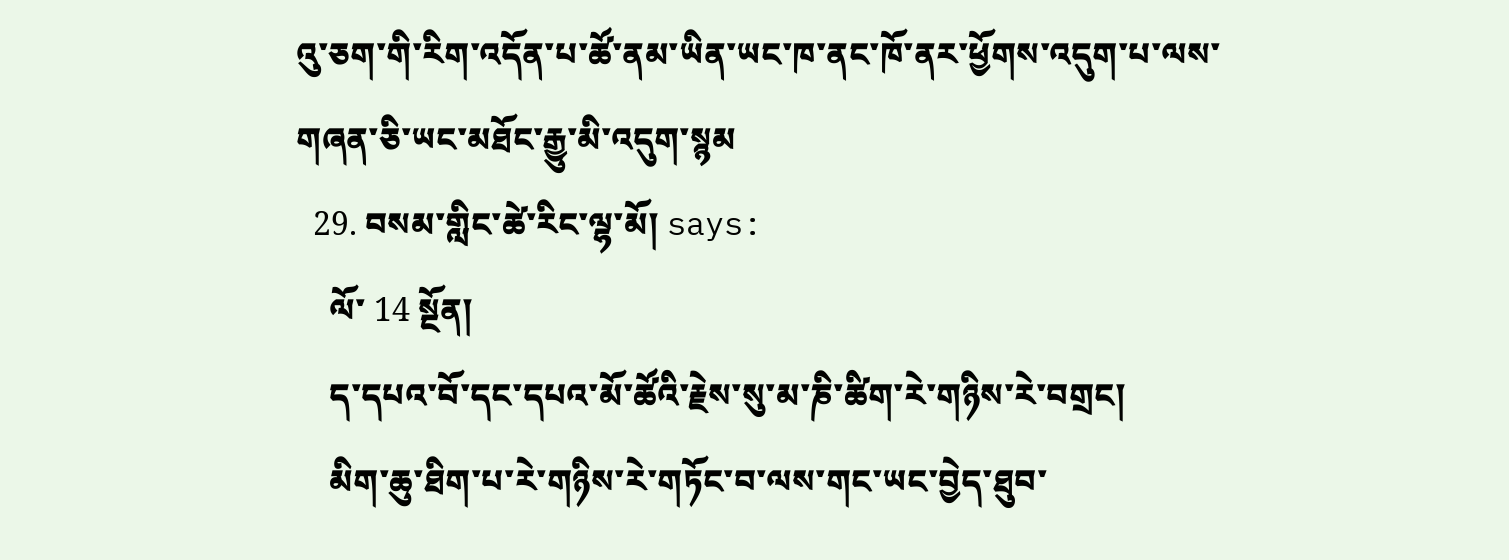འུ་ཅག་གི་རིག་འདོན་པ་ཚོ་ནམ་ཡིན་ཡང་ཁ་ནང་ཁོ་ནར་ཕྱོགས་འདུག་པ་ལས་གཞན་ཅི་ཡང་མཐོང་རྒྱུ་མི་འདུག་སྙམ
  29. བསམ་གླིང་ཚེ་རིང་ལྷ་མོ། says:
    ལོ་ 14 སྔོན།
    ད་དཔའ་བོ་དང་དཔའ་མོ་ཚོའི་རྗེས་སུ་མ་ཎི་ཚིག་རེ་གཉིས་རེ་བགྲང།
    མིག་ཆུ་ཐིག་པ་རེ་གཉིས་རེ་གཏོང་བ་ལས་གང་ཡང་བྱེད་ཐུབ་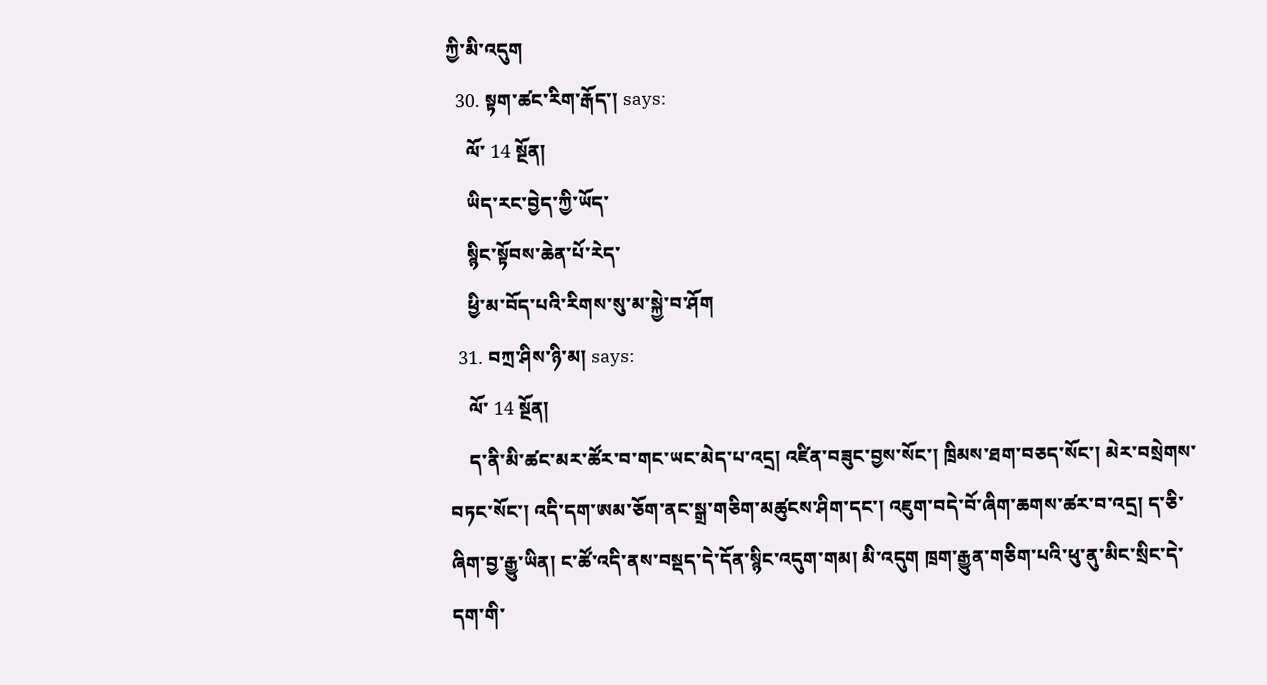ཀྱི་མི་འདུག
  30. སྟག་ཚང་རིག་རྒོད་། says:
    ལོ་ 14 སྔོན།
    ཡིད་རང་བྱེད་ཀྱི་ཡོད་
    སྙིང་སྟོབས་ཆེན་པོ་རེད་
    ཕྱི་མ་བོད་པའི་རིགས་སུ་མ་སྐྱེ་བ་ཤོག
  31. བཀྲ་ཤིས་ཉི་མ། says:
    ལོ་ 14 སྔོན།
    ད་ནི་མི་ཚང་མར་ཚོར་བ་གང་ཡང་མེད་པ་འདྲ། འཛིན་བཟུང་བྱས་སོང་། ཁྲིམས་ཐག་བཅད་སོང་། མེར་བསྲེགས་བཏང་སོང་། འདི་དག་ཨམ་ཅོག་ནང་སྒྲ་གཅིག་མཚུངས་ཤིག་དང་། འཇུག་བདེ་བོ་ཞིག་ཆགས་ཚར་བ་འདྲ། ད་ཅི་ཞིག་བྱ་རྒྱུ་ཡིན། ང་ཚོ་འདི་ནས་བསྡད་དེ་དོན་སྙིང་འདུག་གམ། མི་འདུག ཁྲག་རྒྱུན་གཅིག་པའི་ཕུ་ནུ་མིང་སྲིང་དེ་དག་གི་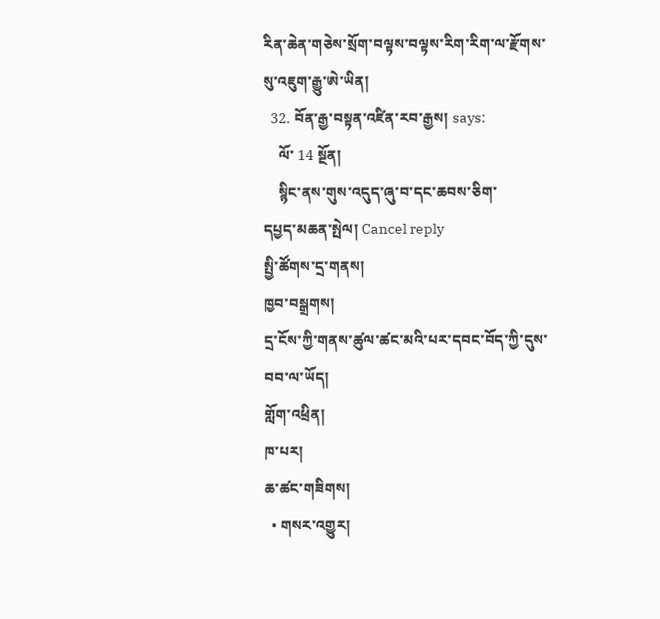རིན་ཆེན་གཅེས་སྲོག་བལྟས་བལྟས་རིག་རིག་ལ་རྫོགས་སུ་འཇུག་རྒྱུ་ཨེ་ཡིན།
  32. བོན་རྒྱ་བསྟན་འཛིན་རབ་རྒྱས། says:
    ལོ་ 14 སྔོན།
    སྙིང་ནས་གུས་འདུད་ཞུ་བ་དང་ཆབས་ཅིག་
དཔྱད་མཆན་སྤེལ། Cancel reply
སྤྱི་ཚོགས་དྲ་གནས།
ཁྱབ་བསྒྲགས།
དྲ་ངོས་ཀྱི་གནས་ཚུལ་ཚང་མའི་པར་དབང་བོད་ཀྱི་དུས་བབ་ལ་ཡོད།
གློག་འཕྲིན།
ཁ་པར།
ཆ་ཚང་གཟིགས།
  • གསར་འགྱུར།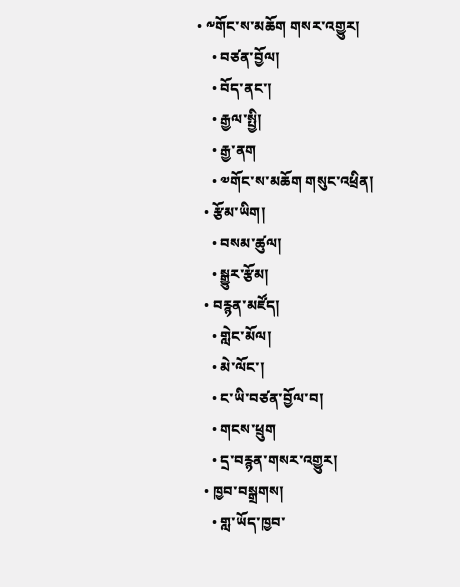• ༸གོང་ས་མཆོག གསར་འགྱུར།
    • བཙན་བྱོལ།
    • བོད་ནང་།
    • རྒྱལ་སྤྱི།
    • རྒྱ་ནག
    • ༧གོང་ས་མཆོག གསུང་འཕྲིན།
  • རྩོམ་ཡིག།
    • བསམ་ཚུལ།
    • སྒྱུར་རྩོམ།
  • བརྙན་མཛོད།
    • གླེང་མོལ།
    • མེ་ལོང་།
    • ང་ཡི་བཙན་བྱོལ་བ།
    • གངས་ཕྲུག
    • དྲ་བརྙན་གསར་འགྱུར།
  • ཁྱབ་བསྒྲགས།
    • གླ་ཡོད་ཁྱབ་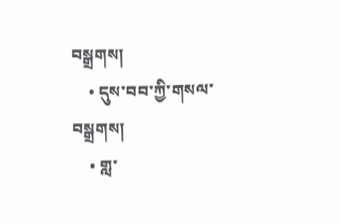བསྒྲགས།
    • དུས་བབ་ཀྱི་གསལ་བསྒྲགས།
    • གླ་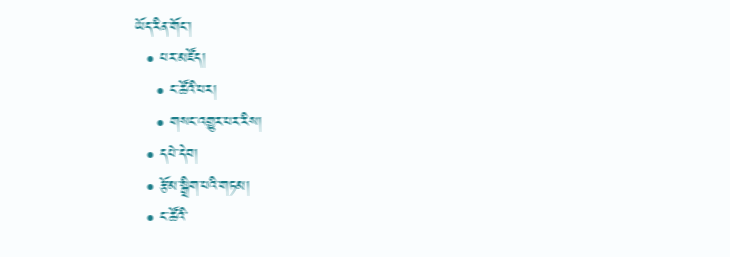ཡོད་རིན་གོང་།
  • པར་མཛོད།
    • ང་ཚོའི་པར།
    • གསང་འགྱུར་པར་རིས།
  • དཔེ་དེབ།
  • རྩོམ་སྒྲིག་པའི་གཏམ།
  • ང་ཚོའི་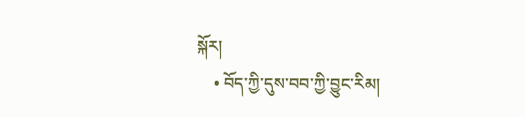སྐོར།
    • བོད་ཀྱི་དུས་བབ་ཀྱི་བྱུང་རིམ།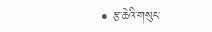• རྩ་ཆེའི་གསུང་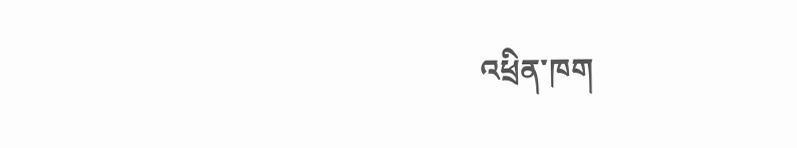འཕྲིན་ཁག